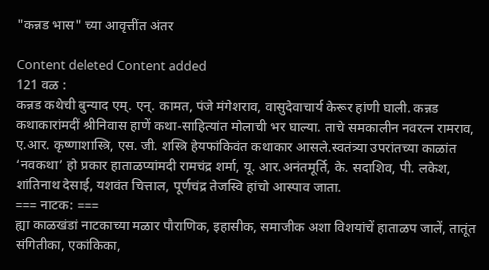"कन्नड भास" च्या आवृत्तींत अंतर

Content deleted Content added
121 वळ :
कन्नड कथेची बुन्याद एम्. एन्. कामत, पंजे मंगेशराव, वासुदेवाचार्य केरूर हांणी घाली. कन्नड कथाकारांमदीं श्रीनिवास हाणें कथा-साहित्यांत मोलाची भर घाल्या. ताचे समकालीन नवरत्न रामराव, ए.आर. कृष्णाशास्त्रि, एस. जी. शस्त्रि हेयफांकिवंत कथाकार आसले.स्वतंत्र्या उपरांतच्या काळांत ‘नवकथा’ हो प्रकार हाताळप्यांमदी रामचंद्र शर्मा, यू. आर.अनंतमूर्ति, के. सदाशिव, पी. लकेश, शांतिनाथ देसाई, यशवंत चित्ताल, पूर्णचंद्र तेजस्वि हांचो आस्पाव जाता.
=== नाटक: ===
ह्या काळखंडां नाटकाच्या मळार पौराणिक, इहासीक, समाजीक अशा विशयांचें हाताळप जालें, तातूंत संगितीका, एकांकिका,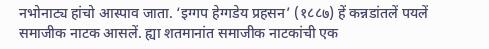नभोनाट्य हांचो आस्पाव जाता. ‘इग्गप हेग्गडेय प्रहसन’ (१८८७) हें कन्नडांतलें पयलें समाजीक नाटक आसलें. ह्या शतमानांत समाजीक नाटकांची एक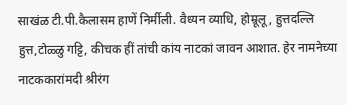साखंळ टी.पी.कैलासम हाणें निर्मीली. वैध्यन व्याधि, होम्रूलू, हुत्तदल्लि हुत्त,टोळ्ळु गट्टि, कीचक हीं तांची कांय नाटकां जावन आशात. हेर नामनेच्या नाटककारांमदी श्रीरंग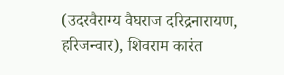(उदरवैराग्य वैघराज दरिद्रनारायण, हरिजन्वार), शिवराम कारंत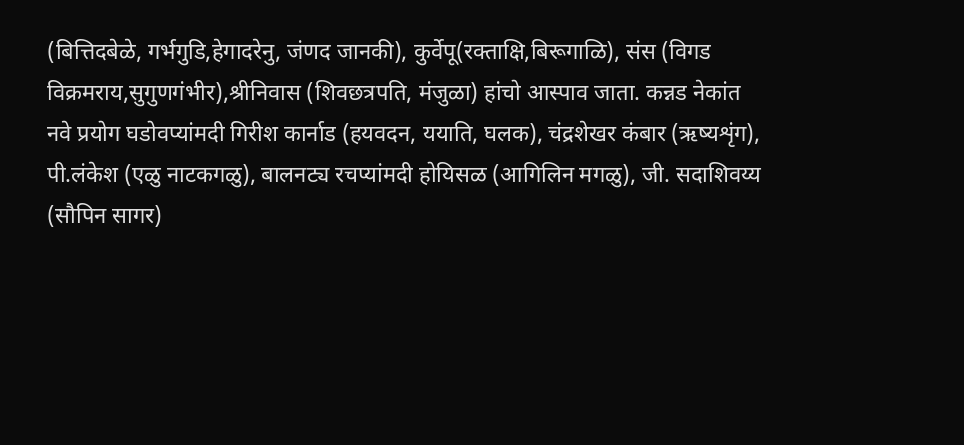(बित्तिदबेळे, गर्भगुडि,हेगादरेनु, जंणद जानकी), कुर्वेपू(रक्ताक्षि,बिरूगाळि), संस (विगड विक्रमराय,सुगुणगंभीर),श्रीनिवास (शिवछत्रपति, मंजुळा) हांचो आस्पाव जाता. कन्नड नेकांत नवे प्रयोग घडोवप्यांमदी गिरीश कार्नाड (हयवदन, ययाति, घलक), चंद्रशेखर कंबार (ऋष्यशृंग), पी.लंकेश (एळु नाटकगळु), बालनट्य रचप्यांमदी होयिसळ (आगिलिन मगळु), जी. सदाशिवय्य (सौपिन सागर)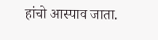हांचो आस्पाव जाता.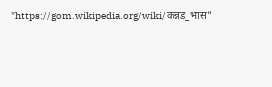"https://gom.wikipedia.org/wiki/कन्नड_भास"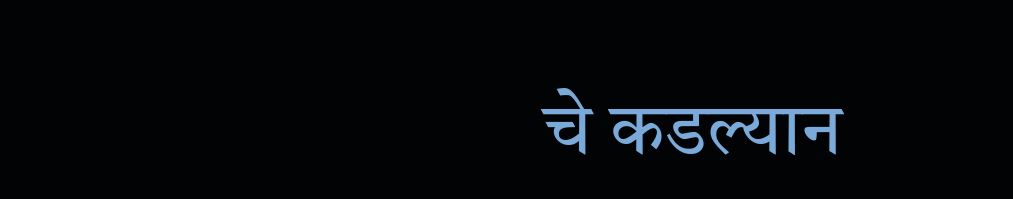चे कडल्यान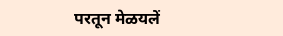परतून मेळयलें